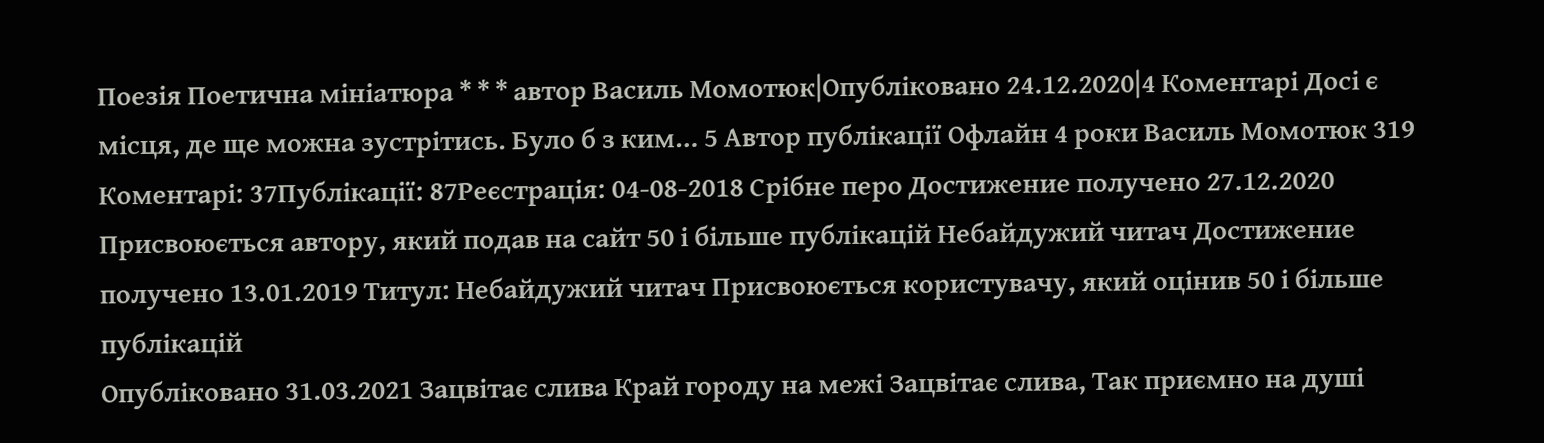Поезія Поетична мініатюра * * * автор Василь Момотюк|Опубліковано 24.12.2020|4 Коментарі Досі є місця, де ще можна зустрітись. Було б з ким… 5 Автор публікації Офлайн 4 роки Василь Момотюк 319 Коментарі: 37Публікації: 87Реєстрація: 04-08-2018 Срібне перо Достижение получено 27.12.2020 Присвоюється автору, який подав на сайт 50 і більше публікацій Небайдужий читач Достижение получено 13.01.2019 Титул: Небайдужий читач Присвоюється користувачу, який оцінив 50 і більше публікацій
Опубліковано 31.03.2021 Зацвітає слива Край городу на межі Зацвітає слива, Так приємно на душі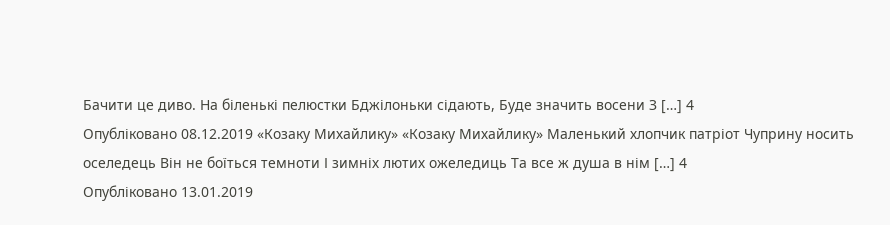Бачити це диво. На біленькі пелюстки Бджілоньки сідають, Буде значить восени З […] 4
Опубліковано 08.12.2019 «Козаку Михайлику» «Козаку Михайлику» Маленький хлопчик патріот Чуприну носить оселедець Він не боїться темноти І зимніх лютих ожеледиць Та все ж душа в нім […] 4
Опубліковано 13.01.2019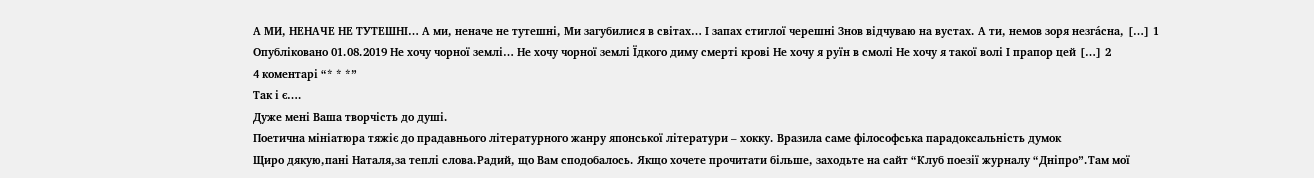А МИ, НЕНАЧЕ НЕ ТУТЕШНІ… А ми, неначе не тутешні, Ми загубилися в світах… І запах стиглої черешні Знов відчуваю на вустах. А ти, немов зоря незга́сна, […] 1
Опубліковано 01.08.2019 Не хочу чорної землі… Не хочу чорної землі Їдкого диму смерті крові Не хочу я руїн в смолі Не хочу я такої волі І прапор цей […] 2
4 коментарі “* * *”
Так і є….
Дуже мені Ваша творчість до душі.
Поетична мініатюра тяжіє до прадавнього літературного жанру японської літератури – хокку. Вразила саме філософська парадоксальність думок
Щиро дякую,пані Наталя,за теплі слова.Радий, що Вам сподобалось. Якщо хочете прочитати більше, заходьте на сайт “Клуб поезії журналу “Дніпро”.Там мої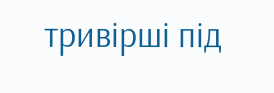тривірші під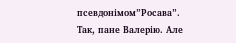псевдонімом”Росава”.
Так, пане Валерію. Але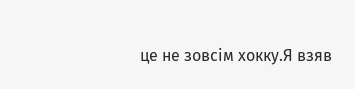це не зовсім хокку.Я взяв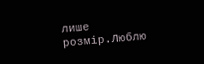лише розмір.Люблю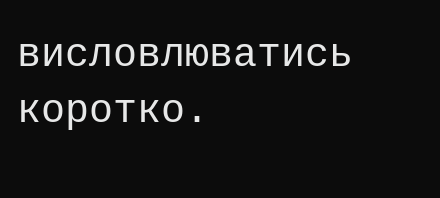висловлюватись коротко.